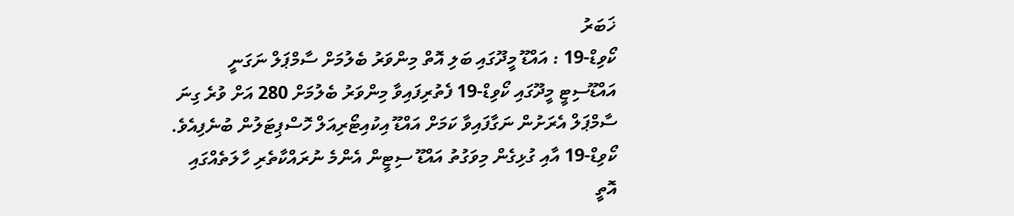ޚަބަރު
ކޯވިޑް-19 : އައްޑޫ މީދޫގައި ބަލި އޮތް މިންވަރު ބެލުމަށް ސާމްޕަލް ނަގަނީ
އައްޑޫސިޓީ މީދޫގައި ކޯވިޑް-19 ފެތުރިފައިވާ މިންވަރު ބެލުމަށް 280 އަށް ވުރެ ގިނަ ސާމްޕަލް އެރަށުން ނަގާފައިވާ ކަމަށް އައްޑޫ އިކުއިޓޯރިއަލް ހޮސްޕިޓަލުން ބުނެފިއެވެ.
ކޯވިޑް-19 އާއި ގުޅިގެން މިވަގުތު އައްޑޫ ސިޓީން އެންމެ ނުރައްކާތެރި ހާލަތެއްގައި އޮތީ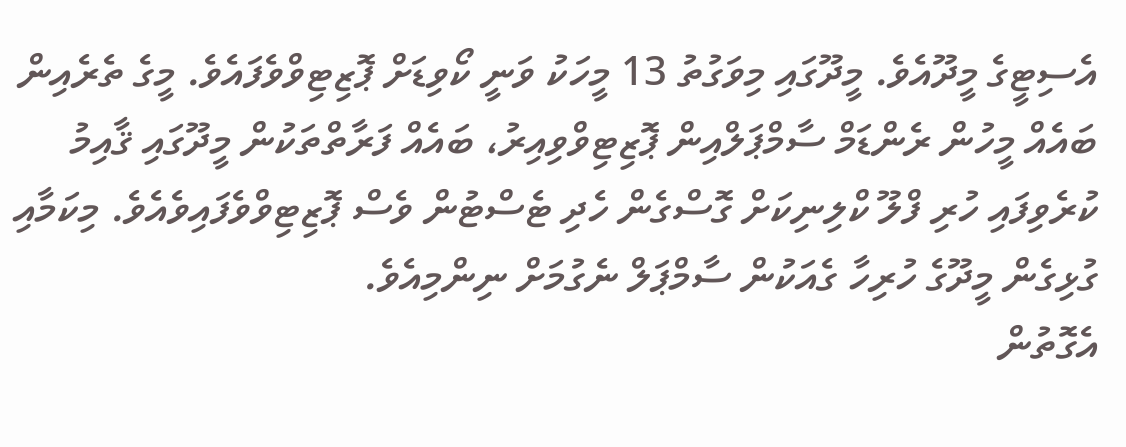އެސިޓީގެ މީދޫއެވެ. މީދޫގައި މިވަގުތު 13 މީހަކު ވަނީ ކޯވިޑަށް ޕޮޒިޓިވްވެފައެވެ. މީގެ ތެރެއިން ބައެއް މީހުން ރެންޑަމް ސާމްޕަލްއިން ޕޮޒިޓިވްވިއިރު، ބައެއް ފަރާތްތަކުން މީދޫގައި ޤާއިމު ކުރެވިފައި ހުރި ފްލޫ ކްލިނިކަށް ގޮސްގެން ހެދި ޓެސްޓުން ވެސް ޕޮޒިޓިވްވެފައިވެއެވެ. މިކަމާއި ގުޅިގެން މީދޫގެ ހުރިހާ ގެއަކުން ސާމްޕަލް ނެގުމަށް ނިންމިއެވެ.
އެގޮތުން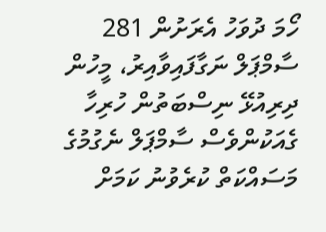ހޯމަ ދުވަހު އެރަށުން 281 ސާމްޕަލް ނަގާފައިވާއިރު، މީހުން ދިރިއުޅޭ ނިސްބަތުން ހުރިހާ ގެއަކުންވެސް ސާމްޕަލް ނެގުމުގެ މަސައްކަތް ކުރެވުނު ކަމަށް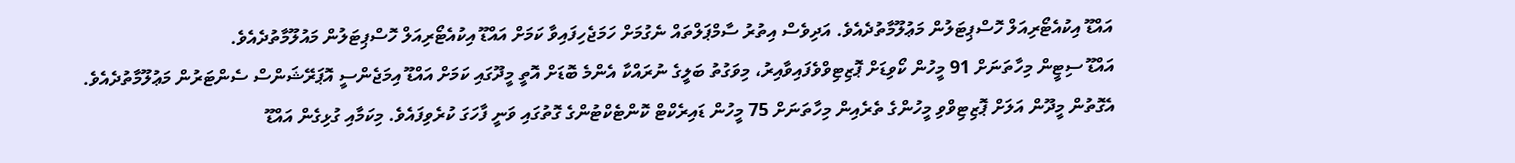އައްޑޫ އިކުއެޓޯރިއަލް ހޮސްޕިޓަލުން މަޢުލޫމާތުދެއެވެ. އަދިވެސް އިތުރު ސާމްޕަލްތައް ނެގުމަށް ހަމަޖެހިފައިވާ ކަމަށް އައްޑޫ އިކުއެޓޯރިއަލް ހޮސްޕިޓަލުން މައުލޫމާތުދެއެވެ.
އައްޑޫ ސިޓީން މިހާތަނަށް 91 މީހުން ކޯވިޑަށް ޕޮޒިޓިވްވެފައިވާއިރު، މިވަގުތު ބަލީގެ ނުރައްކާ އެންމެ ބޮޑަށް އޮތީ މީދޫގައި ކަމަށް އައްޑޫ އިމަޖެންސީ އޮޕަރޭޝަންސް ސެންޓަރުން މަޢުލޫމާތުދެއެވެ. އެގޮތުން މީދޫން އަލަށް ޕޮޒިޓިވްވި މީހުންގެ ތެރެއިން މިހާތަނަށް 75 މީހުން ޑައިރެކްޓް ކޮންޓެކްޓުންގެ ގޮތުގައި ވަނީ ފާހަގަ ކުރެވިފައެވެ. މިކަމާއި ގުޅިގެން އައްޑޫ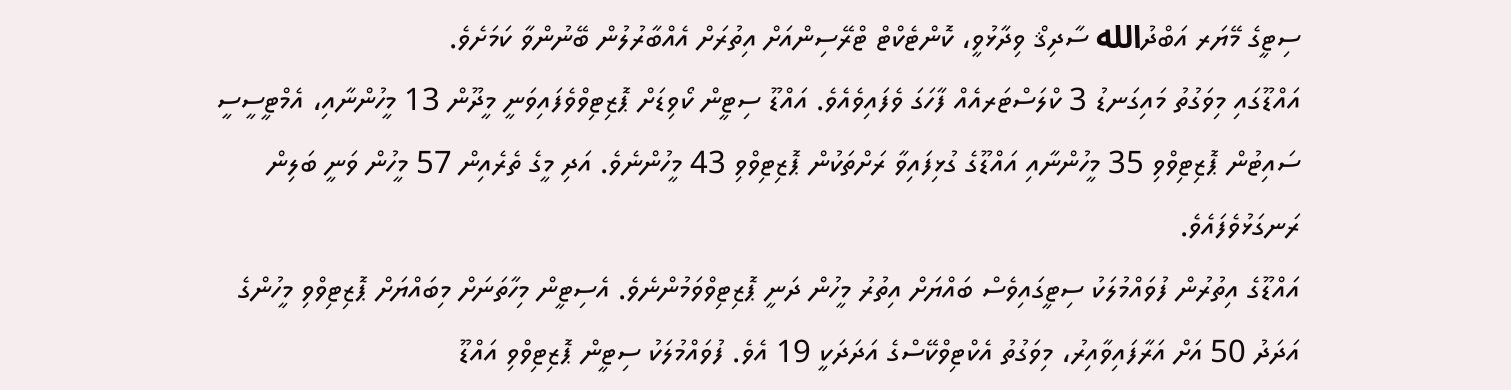ސިޓީގެ މޭޔަރ އަބްދުالله ސާދިޤް ވިދާޅުވީ، ކޮންޓެކްޓް ޓްރޭސިންއަށް އިތުރަށް އެއްބާރުލުން ބޭނުންވާ ކަމަށެވެ.
އައްޑޫގައި މިވަގުތު މައިގަނޑު 3 ކްލަސްޓަރއެއް ފާހަގަ ވެފައިވެއެވެ. އައްޑޫ ސިޓީން ކޯވިޑަށް ޕޮޒިޓިވްވެފައިވަނީ މީދޫން 13 މީހުންނާއި، އެމްޓީސީސީ ސައިޓުން ޕޮޒިޓިވްވި 35 މީހުންނާއި އައްޑޫގެ ގުޅިފައިވާ ރަށްތަކުން ޕޮޒިޓިވްވި 43 މީހުންނެވެ. އަދި މީގެ ތެރެއިން 57 މީހުން ވަނީ ބަލިން ރަނގަޅުވެފައެވެ.
އައްޑޫގެ އިތުރުން ފުވައްމުލަކު ސިޓީގައިވެސް ބައްޔަށް އިތުރު މީހުން ދަނީ ޕޮޒިޓިވްވަމުންނެވެ. އެސިޓީން މިހާތަނަށް މިބައްޔަށް ޕޮޒިޓިވްވި މީހުންގެ އަދަދު 50 އަށް އަރާފައިވާއިރު، މިވަގުތު އެކްޓިވްކޭސްގެ އަދަދަކީ 19 އެވެ. ފުވައްމުލަކު ސިޓީން ޕޮޒިޓިވްވި އައްޑޫ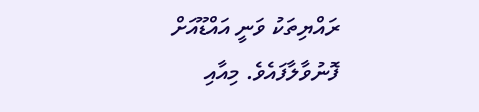ރައްޔިތަކު ވަނީ އައްޑޫއަށް ފޮނުވާލާފައެވެ. މިއާއި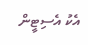އެކު އެސިޓީން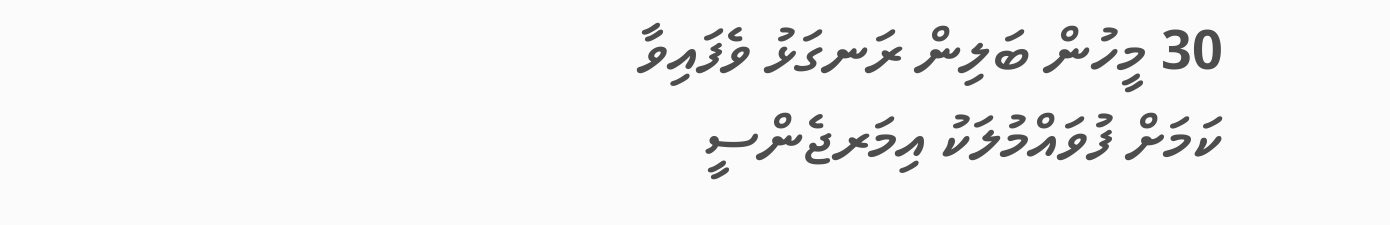30 މީހުން ބަލިން ރަނގަޅު ވެފައިވާ ކަމަށް ފުވައްމުލަކު އިމަރޖެންސީ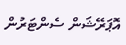އޮޕަރޭޝަން ސެންޓަރުން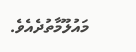މައުލޫމާތުދެއެވެ.